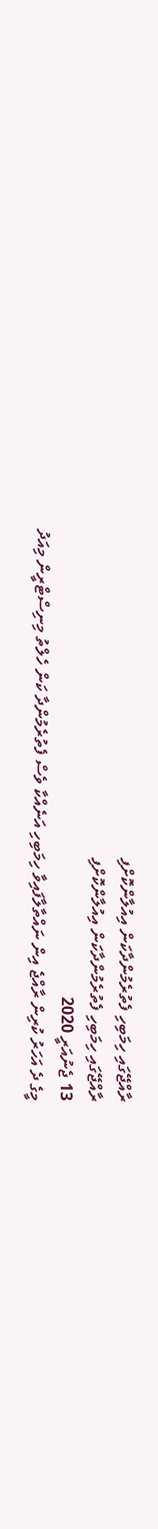ރާއްޖޭގައި ހިމަބިހި ފެތުރެމުންދާކަން އިއުލާންކޮށްފި
ރާއްޖޭގައި ހިމަބިހި ފެތުރެމުންދާކަން އިއުލާންކޮށްފި
13 ޖެނުއަރީ 2020
މީގެ ދެ އަހަރު ކުރިން ރާއްޖެ އިން ނައްތާލާފައިވާ ހިމަބިހި އަނެއްކާ ވެސް ފެތުރެމުންދާ ކަން ހެލްތު މިނިސްޓްރީން މިއަދު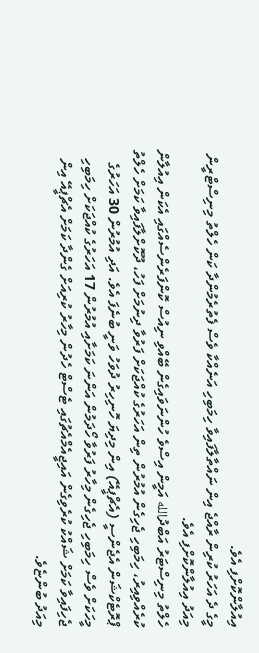އިއުލާންކޮށްފި އެވެ.
މީގެ ދެ އަހަރު ކުރިން ރާއްޖެ އިން ނައްތާލާފައިވާ ހިމަބިހި އަނެއްކާ ވެސް ފެތުރެމުންދާ ކަން ހެލްތު މިނިސްޓްރީން މިއަދު އިއުލާންކޮށްފި އެވެ.
ހެލްތު މިނިސްޓަރު އަބްދުالله އަމީން އިސްވެ ހުންނަވައިގެން ބޭއްވި ނިއުސް ކޮންފަރެންސެއްގައި އެކަން އިއުލާން ކުރެއްވިއިރު، ހިމަބިހި ޖެހިގެން އުމުރުން ތިން އަހަރުގެ ކުއްޖަކަށް ފަރުވާ ދިނުމަށް ފަހު، ދޫކޮށްލާފައިވާ ކަމަށް ހެލްތު ޕްރޮޓެކްޝަން އެޖެންސީ (އެޗްޕީއޭ) އިން މިދިޔަ ހޮނިހިރު ދުވަހު ވަނީ ބުނެފަ އެވެ. އަދި އުމުރުން 30 އަހަރުގެ މީހަކަށް ވެސް ހިމަބިހި ޖެހިގެން މިހާރު ފަރުވާ ހޯދަމުން އަންނަ ކަމަށާއި އުމުރުން 17 އަހަރުގެ ކުއްޖަކަށް ހިމަބިހި ޖެހިފައިވާ ކަމަށް ޝައްކު ކުރެވިގެން އައިޖީއެމްއެޗުގައި ޓެސްޓް ހެދުން މިހާރު ކުރިއަށް ގެންދާ ކަމަށް އެޗްޕީއޭ އިން މިއަދު ބުންޏެވެ.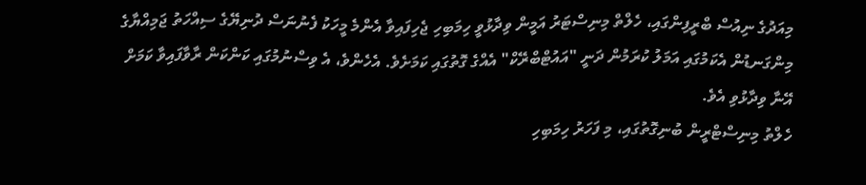މިއަދުގެ ނިއުސް ބްރީފިންގައި، ހެލްތް މިނިސްޓަރު އަމީން ވިދާޅުވީ ހިމަބިހި ޖެހިފައިވާ އެންމެ މީހަކު ފެނުނަސް ދުނިޔޭގެ ސިއްހަތު ޖަމިއްޔާގެ މިންގަނޑުން އެކަމުގައި އަމަލު ކުރަމުން ދަނީ "އައުޓްބްރޭކް" އެއްގެ ގޮތުގައި ކަމަށެވެ. އެހެންވެ، އެ ވިސްނުމުގައި ކަންކަން ރާވާފައިވާ ކަމަށް އޭނާ ވިދާޅުވި އެވެ.
ހެލްތު މިނިސްޓްރީން ބުނިގޮތުގައި، މި ފަހަރު ހިމަބިހި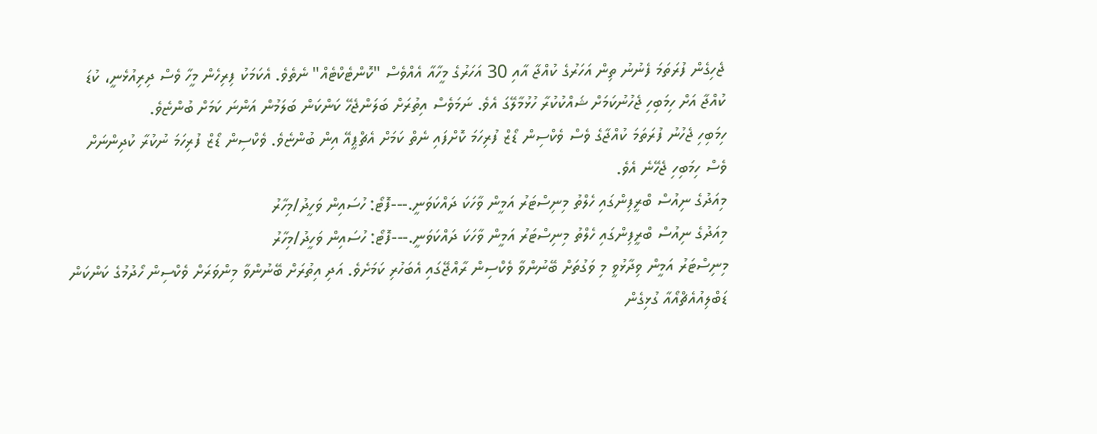ޖެހިގެން ފުރަތަމަ ފެނުނު ތިން އަހަރުގެ ކުއްޖާ އާއި 30 އަހަރުގެ މީހާއާ އެއްވެސް "ކޮންޓެކްޓެއް" ނެތެވެ. އެކަމަކު ފިރިހެން މީހާ ވެސް ދިރިއުޅެނީ، ކުޑަ ކުއްޖާ އަށް ހިމަބިހި ޖެހުނުކަމަށް ޝައްކުކުރާ ހުޅުމާލޭގަ އެވެ. ނަމަވެސް އިތުރަށް ބަލަންޖެހޭ ކަންކަން ބަލަމުން އަންނަ ކަމަށް ބުންޏެވެ.
ހިމަބިހި ޖެހުނު ފުރަތަމަ ކުއްޖާގެ ވެސް ވެކްސިން ޑޯޒް ފުރިހަމަ ކޮށްފައި ނެތް ކަމަށް އެޗްޕީއޭ އިން ބުންޏެވެ. ވެކްސިން ޑޯޒް ފުރިހަމަ ނުކުރާ ކުދިންނަށް ވެސް ހިމަބިހި ޖެހޭނެ އެވެ.
މިއަދުގެ ނިއުސް ބްރީފިންގައި ހެލްތު މިނިސްޓަރު އަމީން ވާހަކަ ދައްކަވަނީ.---ފޮޓޯ: ހުސައިން ވަހީދު/މިހާރު
މިއަދުގެ ނިއުސް ބްރީފިންގައި ހެލްތު މިނިސްޓަރު އަމީން ވާހަކަ ދައްކަވަނީ.---ފޮޓޯ: ހުސައިން ވަހީދު/މިހާރު
މިނިސްޓަރު އަމީން ވިދާޅުވީ މި ވަގުތަށް ބޭނުންވާ ވެކްސިން ރާއްޖޭގައި އެބަހުރި ކަމަށެވެ. އަދި އިތުރަށް ބޭނުންވާ މިންވަރަށް ވެކްސިން ހޯދުމުގެ ކަންކަން ޑަބްލިއުއެޗްއޯއާ ގުޅިގެން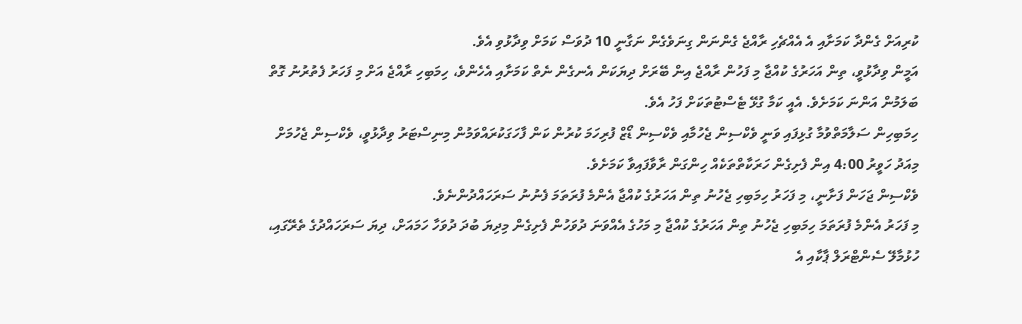ކުރިއަށް ގެންދާ ކަމަށާއި އެ އެއްޗެހި ރާއްޖެ ގެންނަން ގިނަވެގެން ނަގާނީ 10 ދުވަސް ކަމަށް ވިދާޅުވި އެވެ.
އަމީން ވިދާޅުވީ، ތިން އަހަރުގެ ކުއްޖާ މި ފަހުން ރާއްޖެ އިން ބޭރަށް ދިޔަކަން އެނގެން ނެތް ކަމަށާއި އެހެންވެ، ހިމަބިހި ރާއްޖެ އަށް މި ފަހަރު ފެތުރުނު ގޮތް ބަލަމުން އަންނަ ކަމަށެވެ. އެއީ ކަމާ ގުޅޭ ޓެސްޓުތަކަށް ފަހު އެވެ.
ހިމަބިހިން ސަލާމަތްވުމާ ގުޅިފައި ވަނީ ވެކްސިން ޖެހުމާއި ވެކްސިން ޑޯޒް ފުރިހަމަ ކުރުން ކަން ފާހަގަކުރައްވަމުން މިނިސްޓަރު ވިދާޅުވީ، ވެކްސިން ޖެހުމަށް މިއަދު ހަވީރު 4:00 އިން ފެށިގެން ހަރަކާތްތަކެއް ހިންގަން ރާވާފައިވާ ކަމަށެވެ.
ވެކްސިން ޖަހަން ފަށާނީ، މި ފަހަރު ހިމަބިހި ޖެހުނު ތިން އަހަރުގެ ކުއްޖާ އެންމެ ފުރަތަމަ ފެނުނު ސަރަހައްދުންނެވެ.
މި ފަހަރު އެންމެ ފުރަތަމަ ހިމަބިހި ޖެހުނު ތިން އަހަރުގެ ކުއްޖާ މި މަހުގެ އެއްވަނަ ދުވަހުން ފެށިގެން މިދިޔަ ބުދަ ދުވަހާ ހަމައަށް، ދިޔަ ސަރަހައްދުގެ ތެރޭގައި، ހުޅުމާލޭ ސެންޓްރަލް ޕާކާއި އެ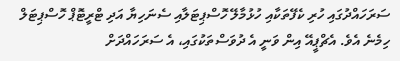ސަރަހައްދުގައި ހުރި ކެފޭތަކާއި ހުޅުމާލޭ ހޮސްޕިޓަލާއި ސެނަހިޔާ އަދި ޓްރީޓޮޕް ހޮސްޕިޓަލް ހިމެނެ އެވެ. އެޗްޕީއޭ އިން ވަނީ އެ ދުވަސްތަކުގައި، އެ ސަރަހައްދަށް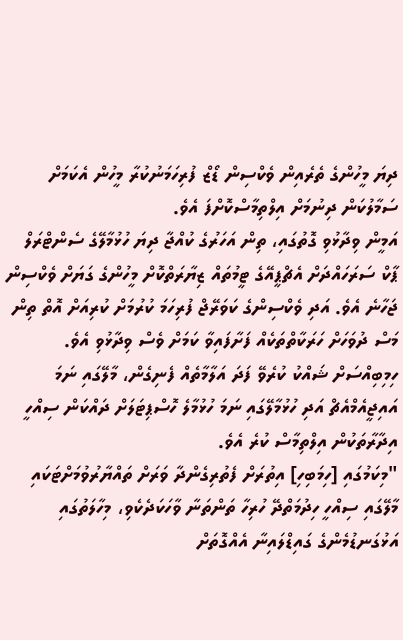ދިޔަ މީހުންގެ ތެރެއިން ވެކްސިން ޑޯޒް ފުރިހަމަނުކުރާ މީހުން އެކަމަށް ސަމާލުކަން ދިނުމަށް އިލްތިމާސްކޮށްފަ އެވެ.
އަމީން ވިދާޅުވި ގޮތުގައި، ތިން އަހަރުގެ ކުއްޖާ ދިޔަ ހުޅުމާލޭގެ ސެންޓްރަލް ޕާކް ސަރަހައްދަށް އެޗްޕީއޭގެ ޓީމުތައް ޒިޔާރަތްކޮށް މީހުންގެ ގަޔަށް ވެކްސިން ޖަހާނެ އެވެ. އަދި ވެކްސިންގެ ކަވަރޭޖް ފުރިހަމަ ކުރުމަށް ކުރިއަށް އޮތް ތިން މަސް ދުވަހަށް ހަރަކާތްތަކެއް ފަށާފައިވާ ކަމަށް ވެސް ވިދާޅުވި އެވެ.
ހިމިބިއްސަށް ޝައްކު ކުރެވޭ ފަދަ އަލާމާތެއް ފެނިގެން، މާލޭގައި ނަމަ އައިޖީއެމްއެޗް އަދި ހުޅުމާލޭގައި ނަމަ ހުޅުމާލެ ހޮސްޕިޓަލަށް ދައްކަން ސިއްހީ އިދާރާތަކުން އިލްތިމާސް ކުރެ އެވެ.
"މިކަމުގައި [ހިމަބިހި] އިތުރަށް ފެތުރިގެންދާ ވަރަށް ތައްޔާރުވުމަށްޓަކައި މާލޭގައި ސިއްހީ ހިދުމަތްދޭ ހުރިހާ ތަންތަނާ ވާހަކަދެކެވި، މިހާލަތުގައި އަޅުގަނޑުމެންގެ ގައިޑްލައިނާ އެއްގޮތަށް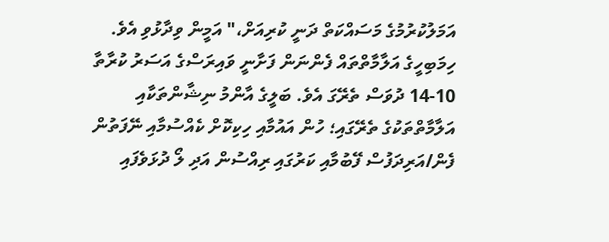އަމަލުކުރުމުގެ މަސައްކަތް ދަނީ ކުރިއަށް،" އަމީން ވިދާޅުވި އެވެ.
ހިމަބިހީގެ އަލާމާތްތައް ފެންނަން ފަށާނީ ވައިރަސްގެ އަސަރު ކުރާތާ 10-14 ދުވަސް ތެރޭގަ އެވެ. ބަލީގެ އާންމު ނިޝާންތަކާއި އަލާމާތްތަކުގެ ތެރޭގައި؛ ހުން އައުމާއި ހިކިކޮށް ކެއްސުމާއި ނޭފަތުން ފެން/އަރިދަފުސް ފޭބުމާއި ކަރުގައި ރިއްސުން އަދި ލޯ ދުޅަވެފައި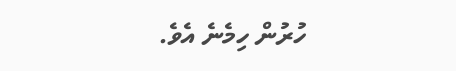ހުރުން ހިމެނެ އެވެ.